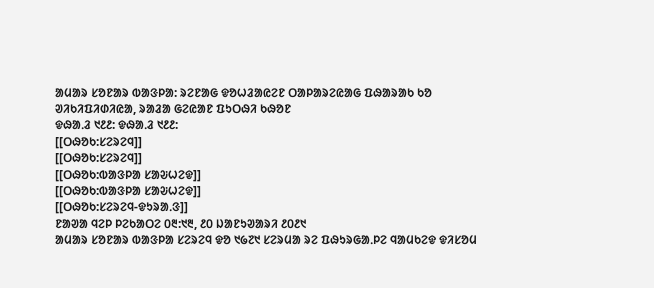ᱟᱢᱟᱨ ᱥᱚᱱᱟᱨ ᱵᱟᱝᱞᱟ: ᱨᱮᱱᱟᱜ ᱫᱚᱦᱲᱟᱭᱮᱱ ᱛᱟᱞᱟᱨᱮᱭᱟᱜ ᱯᱷᱟᱨᱟᱠ ᱠᱚ
ᱣᱤᱠᱤᱯᱤᱰᱤᱭᱟ, ᱨᱟᱲᱟ ᱜᱮᱭᱟᱱ ᱯᱩᱛᱷᱤ ᱠᱷᱚᱱ
ᱫᱷᱟᱹᱲ ᱑᱒᱒: ᱫᱷᱟᱹᱲ ᱑᱒᱒:
[[ᱛᱷᱚᱠ:ᱥᱮᱨᱮᱧ]]
[[ᱛᱷᱚᱠ:ᱥᱮᱨᱮᱧ]]
[[ᱛᱷᱚᱠ:ᱵᱟᱝᱞᱟ ᱥᱟᱶᱦᱮᱫ]]
[[ᱛᱷᱚᱠ:ᱵᱟᱝᱞᱟ ᱥᱟᱶᱦᱮᱫ]]
[[ᱛᱷᱚᱠ:ᱥᱮᱨᱮᱧ-ᱫᱩᱨᱟᱹᱝ]]
ᱱᱟᱣᱟ ᱧᱮᱞ ᱞᱮᱠᱟᱛᱮ ᱐᱓:᱑᱓, ᱒᱐ ᱡᱟᱱᱩᱣᱟᱨᱤ ᱒᱐᱒᱑
ᱟᱢᱟᱨ ᱥᱚᱱᱟᱨ ᱵᱟᱝᱞᱟ ᱥᱮᱨᱮᱧ ᱫᱚ ᱑᱙᱗᱑ ᱥᱮᱨᱢᱟ ᱨᱮ ᱯᱷᱩᱨᱜᱟᱹᱞᱮ ᱧᱟᱢᱠᱮᱫ ᱫᱤᱥᱚᱢ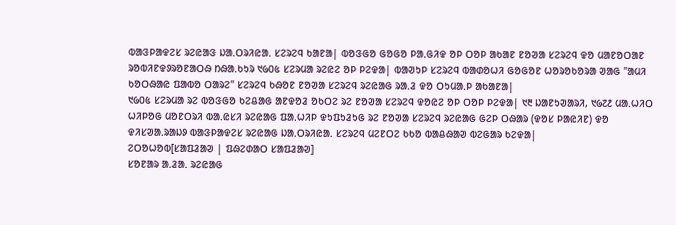ᱵᱟᱝᱞᱟᱫᱮᱥ ᱨᱮᱭᱟᱝ ᱡᱟᱹᱛᱨᱤᱭᱟᱹ ᱥᱮᱨᱮᱧ ᱠᱟᱱᱟ| ᱵᱚᱝᱜᱚ ᱜᱚᱜᱚ ᱞᱟᱹᱜᱤᱫ ᱚᱞ ᱛᱚᱞ ᱟᱠᱟᱱ ᱱᱚᱣᱟ ᱥᱮᱨᱮᱧ ᱫᱚ ᱢᱟᱱᱚᱛᱟᱱ ᱨᱚᱵᱤᱱᱫᱽᱨᱚᱱᱟᱛᱷ ᱴᱷᱟᱹᱠᱩᱨ ᱑᱙᱐᱕ ᱥᱮᱨᱢᱟ ᱨᱮᱭᱮ ᱚᱞ ᱞᱮᱫᱟ| ᱵᱟᱣᱩᱞ ᱥᱮᱨᱮᱧ ᱵᱟᱰᱚᱦᱤ ᱜᱚᱜᱚᱱ ᱦᱚᱨᱚᱠᱚᱨᱟ ᱣᱟᱜ "ᱟᱢᱤ ᱠᱚᱛᱷᱟᱭ ᱯᱟᱵᱚ ᱛᱟᱨᱮ" ᱥᱮᱨᱮᱧ ᱠᱷᱚᱱ ᱱᱚᱣᱟ ᱥᱮᱨᱮᱧ ᱨᱮᱭᱟᱜ ᱨᱟᱹᱲ ᱫᱚ ᱛᱩᱢᱟᱹᱞ ᱟᱠᱟᱱᱟ|
᱑᱙᱐᱕ ᱥᱮᱨᱢᱟ ᱨᱮ ᱵᱚᱝᱜᱚ ᱠᱮᱪᱟᱜ ᱟᱱᱫᱚᱲ ᱚᱠᱛᱮ ᱨᱮ ᱱᱚᱣᱟ ᱥᱮᱨᱮᱧ ᱫᱚᱭᱮ ᱚᱞ ᱛᱚᱞ ᱞᱮᱫᱟ| ᱑᱓ ᱡᱟᱱᱩᱣᱟᱨᱤ, ᱑᱙᱗᱒ ᱢᱟᱹᱦᱤᱛ ᱦᱤᱞᱚᱜ ᱢᱚᱱᱛᱨᱤ ᱵᱟᱹᱭᱥᱤ ᱨᱮᱭᱟᱜ ᱯᱟᱹᱦᱤᱞ ᱫᱩᱯᱩᱲᱩᱜ ᱨᱮ ᱱᱚᱣᱟ ᱥᱮᱨᱮᱧ ᱨᱮᱭᱟᱜ ᱜᱮᱞ ᱛᱷᱟᱨ (ᱫᱚᱥ ᱞᱟᱭᱤᱱ) ᱫᱚ ᱫᱤᱥᱣᱟᱹᱨᱟᱡᱽ ᱵᱟᱝᱞᱟᱫᱮᱥ ᱨᱮᱭᱟᱜ ᱡᱟᱹᱛᱨᱤᱭᱟᱹ ᱥᱮᱨᱮᱧ ᱢᱮᱱᱛᱮ ᱠᱠᱚ ᱵᱟᱪᱷᱟᱣ ᱵᱮᱜᱟᱨ ᱠᱮᱫᱟ|
ᱮᱛᱚᱦᱚᱵ[ᱥᱟᱯᱲᱟᱣ | ᱯᱷᱮᱰᱟᱛ ᱥᱟᱯᱲᱟᱣ]
ᱥᱚᱱᱟᱨ ᱟᱹᱲᱟᱹ ᱨᱮᱭᱟᱜ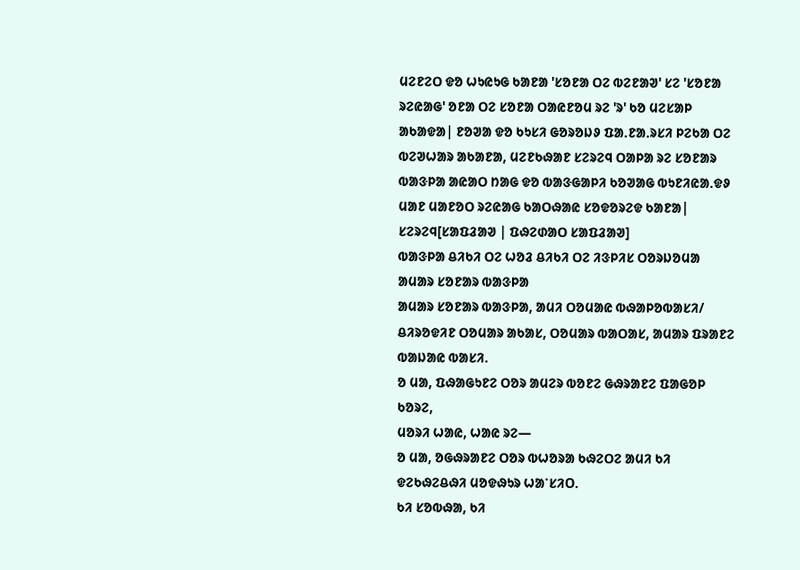ᱢᱮᱱᱮᱛ ᱫᱚ ᱦᱩᱭᱩᱜ ᱠᱟᱱᱟ 'ᱥᱚᱱᱟ ᱛᱮ ᱵᱮᱱᱟᱣ' ᱥᱮ 'ᱥᱚᱱᱟ ᱨᱮᱭᱟᱜ' ᱚᱱᱟ ᱛᱮ ᱥᱚᱱᱟ ᱛᱟᱭᱱᱚᱢ ᱨᱮ 'ᱨ' ᱠᱚ ᱢᱮᱥᱟᱞ ᱟᱠᱟᱫᱟ| ᱱᱚᱣᱟ ᱫᱚ ᱠᱩᱥᱤ ᱜᱚᱨᱚᱡᱽ ᱯᱟᱹᱱᱟᱹᱨᱥᱤ ᱞᱮᱠᱟ ᱛᱮ ᱵᱮᱣᱦᱟᱨ ᱟᱠᱟᱱᱟ, ᱢᱮᱱᱠᱷᱟᱱ ᱥᱮᱨᱮᱧ ᱛᱟᱞᱟ ᱨᱮ ᱥᱚᱱᱟᱨ ᱵᱟᱝᱞᱟ ᱟᱭᱟᱛ ᱴᱟᱜ ᱫᱚ ᱵᱟᱝᱜᱟᱞᱤ ᱠᱚᱣᱟᱜ ᱵᱩᱱᱤᱭᱟᱹᱫᱽ ᱢᱟᱱ ᱢᱟᱱᱚᱛ ᱨᱮᱭᱟᱜ ᱠᱟᱛᱷᱟᱭ ᱥᱚᱫᱚᱨᱮᱫ ᱠᱟᱱᱟ|
ᱥᱮᱨᱮᱧ[ᱥᱟᱯᱲᱟᱣ | ᱯᱷᱮᱰᱟᱛ ᱥᱟᱯᱲᱟᱣ]
ᱵᱟᱝᱞᱟ ᱪᱤᱠᱤ ᱛᱮ ᱦᱚᱲ ᱪᱤᱠᱤ ᱛᱮ ᱤᱝᱞᱤᱥ ᱛᱚᱨᱡᱚᱢᱟ
ᱟᱢᱟᱨ ᱥᱚᱱᱟᱨ ᱵᱟᱝᱞᱟ
ᱟᱢᱟᱨ ᱥᱚᱱᱟᱨ ᱵᱟᱝᱞᱟ, ᱟᱢᱤ ᱛᱚᱢᱟᱭ ᱵᱷᱟᱞᱚᱵᱟᱥᱤ/
ᱪᱤᱨᱚᱫᱤᱱ ᱛᱚᱢᱟᱨ ᱟᱠᱟᱥ, ᱛᱚᱢᱟᱨ ᱵᱟᱛᱟᱥ, ᱟᱢᱟᱨ ᱯᱨᱟᱱᱮ ᱵᱟᱡᱟᱭ ᱵᱟᱥᱤ.
ᱚ ᱢᱟ, ᱯᱷᱟᱜᱩᱱᱮ ᱛᱚᱨ ᱟᱢᱮᱨ ᱵᱚᱱᱮ ᱜᱷᱨᱟᱱᱮ ᱯᱟᱜᱚᱞ ᱠᱚᱨᱮ,
ᱢᱚᱨᱤ ᱦᱟᱭ, ᱦᱟᱭ ᱨᱮ—
ᱚ ᱢᱟ, ᱚᱜᱷᱨᱟᱱᱮ ᱛᱚᱨ ᱵᱦᱚᱨᱟ ᱠᱷᱮᱛᱮ ᱟᱢᱤ ᱠᱤ ᱫᱮᱠᱷᱮᱪᱷᱤ ᱢᱚᱫᱷᱩᱨ ᱦᱟᱸᱥᱤO.
ᱠᱤ ᱥᱚᱵᱷᱟ, ᱠᱤ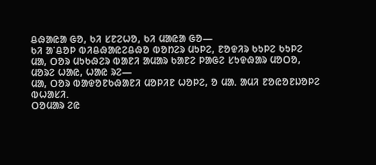ᱪᱷᱟᱭᱟ ᱜᱚ, ᱠᱤ ᱥᱱᱮᱦᱚ, ᱠᱤ ᱢᱟᱭᱟ ᱜᱚ—
ᱠᱤ ᱟᱸᱪᱚᱞ ᱵᱤᱪᱷᱟᱭᱮᱪᱷᱚ ᱵᱚᱴᱮᱨ ᱢᱩᱞᱮ, ᱱᱚᱫᱤᱨ ᱠᱩᱞᱮ ᱠᱩᱞᱮ
ᱢᱟ, ᱛᱚᱨ ᱢᱩᱠᱷᱮᱨ ᱵᱟᱱᱤ ᱟᱢᱟᱨ ᱠᱟᱱᱮ ᱞᱟᱜᱮ ᱥᱩᱫᱷᱟᱨ ᱢᱚᱛᱚ,
ᱢᱚᱨᱮ ᱦᱟᱭ, ᱦᱟᱭ ᱨᱮ—
ᱢᱟ, ᱛᱚᱨ ᱵᱟᱫᱚᱱᱠᱷᱟᱱᱤ ᱢᱚᱞᱤᱱ ᱦᱚᱞᱮ, ᱚ ᱢᱟᱹ ᱟᱢᱤ ᱱᱚᱭᱚᱱᱡᱚᱞᱮ ᱵᱦᱟᱥᱤ.
ᱛᱚᱢᱟᱨ ᱮᱭ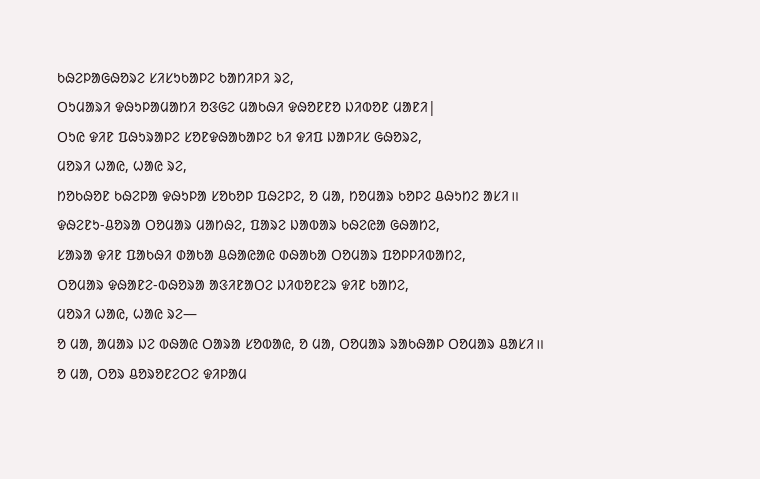ᱠᱷᱮᱞᱟᱜᱷᱚᱨᱮ ᱥᱤᱥᱩᱠᱟᱞᱮ ᱠᱟᱴᱤᱞᱤ ᱨᱮ,
ᱛᱩᱢᱟᱨᱤ ᱫᱷᱩᱞᱟᱢᱟᱴᱤ ᱚᱝᱜᱮ ᱢᱟᱠᱷᱤ ᱫᱷᱚᱱᱱᱚ ᱡᱤᱵᱚᱱ ᱢᱟᱱᱤ|
ᱛᱩᱭ ᱫᱤᱱ ᱯᱷᱩᱨᱟᱞᱮ ᱥᱚᱱᱫᱷᱟᱠᱟᱞᱮ ᱠᱤ ᱫᱤᱯ ᱡᱟᱞᱤᱥ ᱜᱷᱚᱨᱮ,
ᱢᱚᱨᱤ ᱦᱟᱭ, ᱦᱟᱭ ᱨᱮ,
ᱴᱚᱠᱷᱚᱱ ᱠᱷᱮᱞᱟ ᱫᱷᱩᱞᱟ ᱥᱚᱠᱚᱞ ᱯᱷᱮᱞᱮ, ᱚ ᱢᱟ, ᱴᱚᱢᱟᱨ ᱠᱚᱞᱮ ᱪᱷᱩᱴᱮ ᱟᱥᱤ॥
ᱫᱷᱮᱱᱩ-ᱪᱚᱨᱟ ᱛᱚᱢᱟᱨ ᱢᱟᱴᱷᱮ, ᱯᱟᱨᱮ ᱡᱟᱵᱟᱨ ᱠᱷᱮᱭᱟ ᱜᱷᱟᱴᱮ,
ᱥᱟᱨᱟ ᱫᱤᱱ ᱯᱟᱠᱷᱤ ᱰᱟᱠᱟ ᱪᱷᱟᱭᱟᱭ ᱰᱷᱟᱠᱟ ᱛᱚᱢᱟᱨ ᱯᱚᱞᱞᱤᱵᱟᱴᱮ,
ᱛᱚᱢᱟᱨ ᱫᱷᱟᱱᱮ-ᱵᱷᱚᱨᱟ ᱟᱝᱤᱱᱟᱛᱮ ᱡᱤᱵᱚᱱᱮᱨ ᱫᱤᱱ ᱠᱟᱴᱮ,
ᱢᱚᱨᱤ ᱦᱟᱭ, ᱦᱟᱭ ᱨᱮ—
ᱚ ᱢᱟ, ᱟᱢᱟᱨ ᱡᱮ ᱵᱷᱟᱭ ᱛᱟᱨᱟ ᱥᱚᱵᱟᱭ, ᱚ ᱢᱟ, ᱛᱚᱢᱟᱨ ᱨᱟᱠᱷᱟᱞ ᱛᱚᱢᱟᱨ ᱪᱟᱥᱤ॥
ᱚ ᱢᱟ, ᱛᱚᱨ ᱪᱚᱨᱚᱱᱮᱛᱮ ᱫᱤᱞᱟᱢ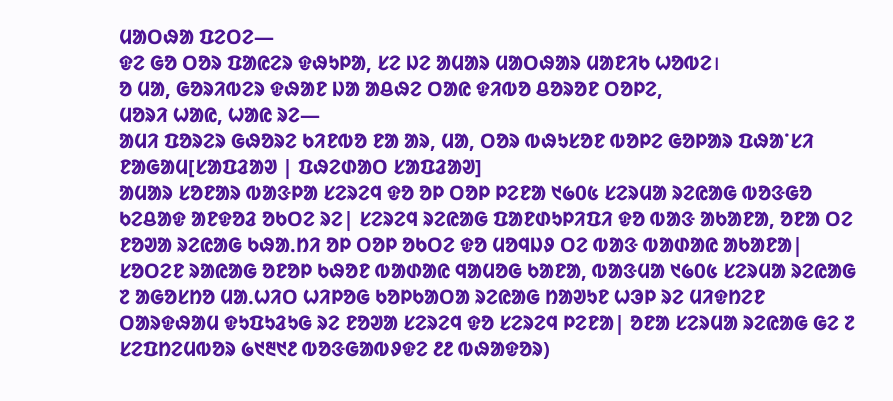ᱢᱟᱛᱷᱟ ᱯᱮᱛᱮ—
ᱫᱮ ᱜᱚ ᱛᱚᱨ ᱯᱟᱭᱮᱨ ᱫᱷᱩᱞᱟ, ᱥᱮ ᱡᱮ ᱟᱢᱟᱨ ᱢᱟᱛᱷᱟᱨ ᱢᱟᱱᱤᱠ ᱦᱚᱵᱮ।
ᱚ ᱢᱟ, ᱜᱚᱨᱤᱵᱮᱨ ᱫᱷᱟᱱ ᱡᱟ ᱟᱪᱷᱮ ᱛᱟᱭ ᱫᱤᱵᱚ ᱪᱚᱨᱚᱱ ᱛᱚᱞᱮ,
ᱢᱚᱨᱤ ᱦᱟᱭ, ᱦᱟᱭ ᱨᱮ—
ᱟᱢᱤ ᱯᱚᱨᱮᱨ ᱜᱷᱚᱨᱮ ᱠᱤᱱᱵᱚ ᱱᱟ ᱟᱨ, ᱢᱟ, ᱛᱚᱨ ᱵᱷᱩᱥᱚᱱ ᱵᱚᱞᱮ ᱜᱚᱞᱟᱨ ᱯᱷᱟᱸᱥᱤ
ᱱᱟᱜᱟᱢ[ᱥᱟᱯᱲᱟᱣ | ᱯᱷᱮᱰᱟᱛ ᱥᱟᱯᱲᱟᱣ]
ᱟᱢᱟᱨ ᱥᱚᱱᱟᱨ ᱵᱟᱝᱞᱟ ᱥᱮᱨᱮᱧ ᱫᱚ ᱚᱞ ᱛᱚᱞ ᱞᱮᱱᱟ ᱑᱙᱐᱕ ᱥᱮᱨᱢᱟ ᱨᱮᱭᱟᱜ ᱵᱚᱝᱜᱚ ᱠᱮᱪᱟᱫ ᱟᱱᱫᱚᱲ ᱚᱠᱛᱮ ᱨᱮ| ᱥᱮᱨᱮᱧ ᱨᱮᱭᱟᱜ ᱯᱟᱱᱰᱩᱞᱤᱯᱤ ᱫᱚ ᱵᱟᱝ ᱟᱠᱟᱱᱟ, ᱚᱱᱟ ᱛᱮ ᱱᱚᱣᱟ ᱨᱮᱭᱟᱜ ᱠᱷᱟᱹᱴᱤ ᱚᱞ ᱛᱚᱞ ᱚᱠᱛᱮ ᱫᱚ ᱢᱚᱧᱡᱽ ᱛᱮ ᱵᱟᱝ ᱵᱟᱰᱟᱭ ᱟᱠᱟᱱᱟ| ᱥᱚᱛᱮᱱ ᱨᱟᱭᱟᱜ ᱚᱱᱚᱞ ᱠᱷᱚᱱ ᱵᱟᱰᱟᱭ ᱧᱟᱢᱚᱜ ᱠᱟᱱᱟ, ᱵᱟᱝᱢᱟ ᱑᱙᱐᱕ ᱥᱮᱨᱢᱟ ᱨᱮᱭᱟᱜ ᱗ ᱟᱜᱚᱥᱴᱚ ᱢᱟᱹᱦᱤᱛ ᱦᱤᱞᱚᱜ ᱠᱚᱞᱠᱟᱛᱟ ᱨᱮᱭᱟᱜ ᱴᱟᱣᱩᱱ ᱦᱳᱞ ᱨᱮ ᱢᱤᱫᱴᱮᱱ ᱛᱟᱨᱫᱷᱟᱢ ᱫᱩᱯᱩᱲᱩᱜ ᱨᱮ ᱱᱚᱣᱟ ᱥᱮᱨᱮᱧ ᱫᱚ ᱥᱮᱨᱮᱧ ᱞᱮᱱᱟ| ᱚᱱᱟ ᱥᱮᱨᱢᱟ ᱨᱮᱭᱟᱜ ᱜᱮ ᱗ ᱥᱮᱯᱴᱮᱢᱵᱚᱨ ᱙᱑᱓᱑᱒ ᱵᱚᱝᱜᱟᱵᱽᱫᱮ ᱒᱒ ᱵᱷᱟᱫᱚᱨ)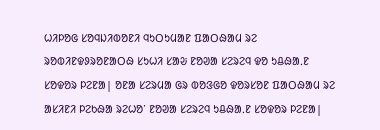ᱦᱤᱞᱚᱜ ᱥᱚᱧᱡᱤᱵᱚᱱᱤ ᱧᱩᱛᱩᱢᱟᱱ ᱯᱟᱛᱷᱟᱢ ᱨᱮ ᱨᱚᱵᱤᱱᱫᱽᱨᱚᱱᱟᱛᱷ ᱥᱩᱦᱤ ᱥᱟᱶ ᱱᱚᱣᱟ ᱥᱮᱨᱮᱧ ᱫᱚ ᱩᱪᱷᱟᱹᱱ ᱥᱚᱫᱚᱨ ᱞᱮᱱᱟ| ᱚᱱᱟ ᱥᱮᱨᱢᱟ ᱜᱨ ᱵᱚᱝᱜᱚ ᱫᱚᱨᱥᱚᱱ ᱯᱟᱛᱷᱟᱢ ᱨᱮ ᱟᱥᱤᱱᱤ ᱞᱮᱠᱷᱟ ᱨᱮᱦᱚᱸ ᱱᱚᱣᱟ ᱥᱮᱨᱮᱧ ᱩᱪᱷᱟᱹᱱ ᱥᱚᱫᱚᱨ ᱞᱮᱱᱟ|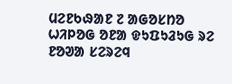ᱢᱮᱱᱠᱷᱟᱱ ᱗ ᱟᱜᱚᱥᱴᱚ ᱦᱤᱞᱚᱜ ᱚᱱᱟ ᱫᱩᱯᱩᱲᱩᱜ ᱨᱮ ᱱᱚᱣᱟ ᱥᱮᱨᱮᱧ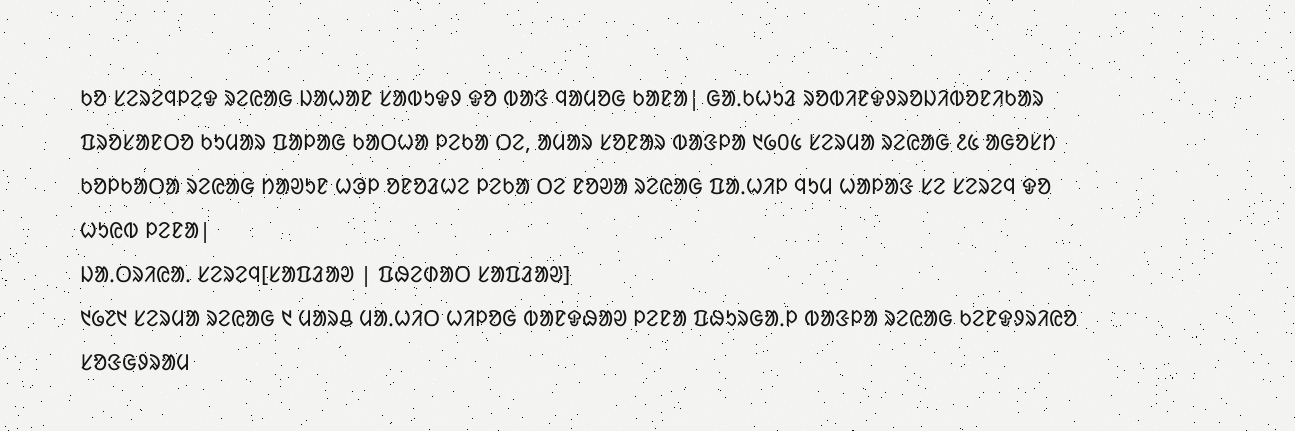ᱠᱚ ᱥᱮᱨᱮᱧᱞᱮᱫ ᱨᱮᱭᱟᱜ ᱡᱟᱦᱟᱱ ᱥᱟᱵᱩᱫᱽ ᱫᱚ ᱵᱟᱝ ᱧᱟᱢᱚᱜ ᱠᱟᱱᱟ| ᱜᱟᱹᱠᱦᱩᱲ ᱨᱚᱵᱤᱱᱫᱽᱨᱚᱡᱤᱵᱚᱱᱤᱠᱟᱨ ᱯᱨᱚᱥᱟᱱᱛᱚ ᱠᱩᱢᱟᱨ ᱯᱟᱞᱟᱜ ᱠᱟᱛᱦᱟ ᱞᱮᱠᱟ ᱛᱮ, ᱟᱢᱟᱨ ᱥᱚᱱᱟᱨ ᱵᱟᱝᱞᱟ ᱑᱙᱐᱕ ᱥᱮᱨᱢᱟ ᱨᱮᱭᱟᱜ ᱒᱕ ᱟᱜᱚᱥᱴ ᱠᱚᱞᱠᱟᱛᱟ ᱨᱮᱭᱟᱜ ᱴᱟᱣᱩᱱ ᱦᱳᱞ ᱚᱱᱚᱲᱦᱮ ᱞᱮᱠᱟ ᱛᱮ ᱱᱚᱣᱟ ᱨᱮᱭᱟᱜ ᱯᱟᱹᱦᱤᱞ ᱧᱩᱢ ᱦᱟᱞᱟᱝ ᱥᱮ ᱥᱮᱨᱮᱧ ᱫᱚ ᱦᱩᱭᱵ ᱞᱮᱱᱟ|
ᱡᱟᱹᱛᱨᱤᱭᱟᱹ ᱥᱮᱨᱮᱧ[ᱥᱟᱯᱲᱟᱣ | ᱯᱷᱮᱰᱟᱛ ᱥᱟᱯᱲᱟᱣ]
᱑᱙᱗᱑ ᱥᱮᱨᱢᱟ ᱨᱮᱭᱟᱜ ᱑ ᱢᱟᱨᱪ ᱢᱟᱹᱦᱤᱛ ᱦᱤᱞᱚᱜ ᱵᱟᱱᱫᱷᱟᱣ ᱞᱮᱱᱟ ᱯᱷᱩᱨᱜᱟᱹᱞ ᱵᱟᱝᱞᱟ ᱨᱮᱭᱟᱜ ᱠᱮᱱᱫᱽᱨᱤᱭᱚ ᱥᱚᱝᱜᱽᱨᱟᱢ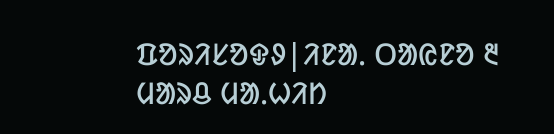ᱯᱚᱨᱤᱥᱚᱫᱽ|ᱤᱱᱟᱹ ᱛᱟᱭᱱᱚ ᱓ ᱢᱟᱨᱪ ᱢᱟᱹᱦᱤᱴ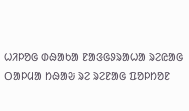ᱦᱤᱞᱚᱜ ᱰᱷᱟᱠᱟ ᱱᱟᱝᱜᱽᱨᱟᱦᱟ ᱨᱮᱭᱟᱜ ᱛᱟᱞᱢᱟ ᱴᱷᱟᱶ ᱨᱮ ᱨᱮᱱᱟᱜ ᱯᱚᱞᱴᱚᱱ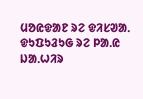ᱢᱚᱭᱫᱟᱱ ᱨᱮ ᱫᱤᱥᱣᱟᱹ ᱫᱩᱯᱩᱲᱩᱜ ᱨᱮ ᱞᱟᱹᱭ ᱡᱟᱹᱦᱤᱨ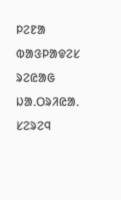ᱞᱮᱱᱟ ᱵᱟᱝᱞᱟᱫᱮᱥ ᱨᱮᱭᱟᱜ ᱡᱟᱹᱛᱨᱤᱭᱟᱹ ᱥᱮᱨᱮᱧ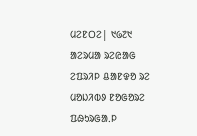ᱢᱮᱱᱛᱮ| ᱑᱙᱗᱑ ᱟᱮᱨᱢᱟ ᱨᱮᱭᱟᱜ ᱮᱯᱨᱤᱞ ᱪᱟᱱᱫᱚ ᱨᱮ ᱢᱚᱡᱤᱵᱽ ᱱᱚᱜᱚᱨᱮ ᱯᱷᱩᱨᱜᱟᱹᱞ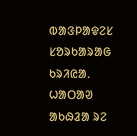ᱵᱟᱝᱞᱟᱫᱮᱥ ᱥᱚᱨᱠᱟᱨᱟᱜ ᱠᱨᱤᱭᱟᱹ ᱦᱟᱛᱟᱣ ᱟᱠᱷᱲᱟ ᱨᱮ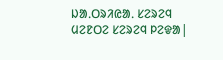ᱡᱟᱹᱛᱨᱤᱭᱟᱹ ᱥᱮᱨᱮᱧ ᱢᱮᱱᱛᱮ ᱥᱮᱨᱮᱧ ᱞᱮᱫᱟ|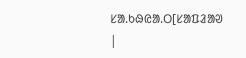ᱥᱟ.ᱠᱷᱭᱟ.ᱛ[ᱥᱟᱯᱲᱟᱣ |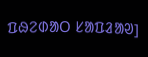ᱯᱷᱮᱰᱟᱛ ᱥᱟᱯᱲᱟᱣ]